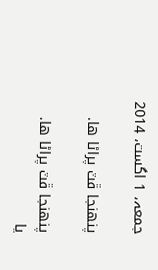جمعہ، 1 اگست، 2014

پنهنجا ڦٽ پراڻا ها.

پنهنجا ڦٽ پراڻا ها.
يا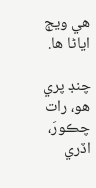هي ويڄ اياڻا ها.

چنڊ پري هو، رات چڪورَ،
اڏري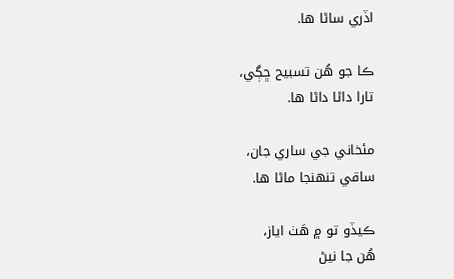اڏري ساڻا ها.

ڪا جو هُن تسبيح ڇڳي،
تارا داڻا داڻا ها.

مئخاني جي ساري جان،
ساقي تنهنجا ماڻا ها.

ڪيڏو تو ۾ هَٺ اياز،
هُن جا نيڻ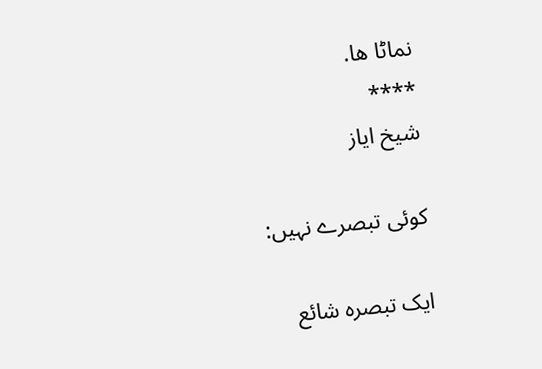نماڻا ها.
****
شيخ اياز

کوئی تبصرے نہیں:

ایک تبصرہ شائع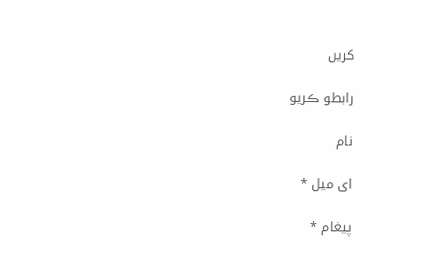کریں

رابطو ڪريو

نام

ای میل *

پیغام *